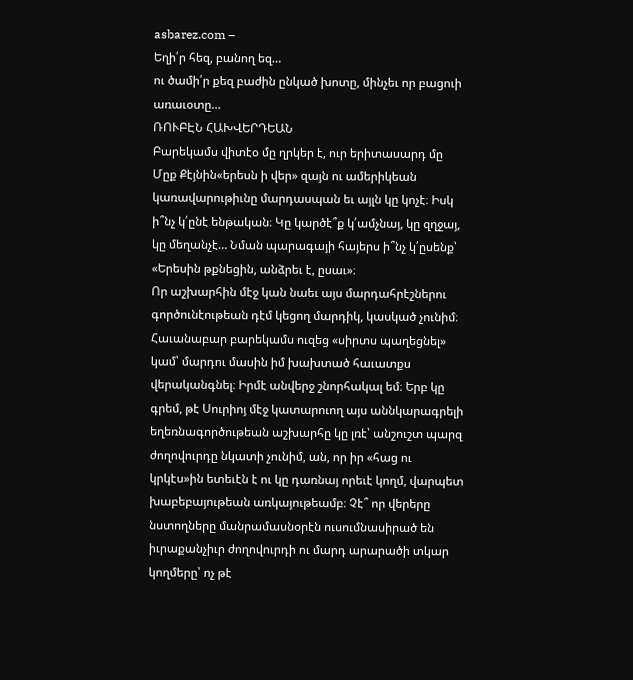asbarez.com –
Եղի՛ր հեզ, բանող եզ…
ու ծամի՛ր քեզ բաժին ընկած խոտը, մինչեւ որ բացուի առաւօտը…
ՌՈՒԲԷՆ ՀԱԽՎԵՐԴԵԱՆ
Բարեկամս վիտէօ մը ղրկեր է, ուր երիտասարդ մը Մըք Քէյնին«երեսն ի վեր» զայն ու ամերիկեան կառավարութիւնը մարդասպան եւ այլն կը կոչէ։ Իսկ ի՞նչ կ՛ընէ ենթական։ Կը կարծէ՞ք կ՛ամչնայ, կը զղջայ, կը մեղանչէ… Նման պարագայի հայերս ի՞նչ կ՛ըսենք՝ «Երեսին թքնեցին, անձրեւ է, ըսաւ»։
Որ աշխարհին մէջ կան նաեւ այս մարդահրէշներու գործունէութեան դէմ կեցող մարդիկ, կասկած չունիմ։ Հաւանաբար բարեկամս ուզեց «սիրտս պաղեցնել» կամ՝ մարդու մասին իմ խախտած հաւատքս վերականգնել։ Իրմէ անվերջ շնորհակալ եմ։ Երբ կը գրեմ, թէ Սուրիոյ մէջ կատարուող այս աննկարագրելի եղեռնագործութեան աշխարհը կը լռէ՝ անշուշտ պարզ ժողովուրդը նկատի չունիմ, ան, որ իր «հաց ու կրկէս»ին ետեւէն է ու կը դառնայ որեւէ կողմ, վարպետ խաբեբայութեան առկայութեամբ։ Չէ՞ որ վերերը նստողները մանրամասնօրէն ուսումնասիրած են իւրաքանչիւր ժողովուրդի ու մարդ արարածի տկար կողմերը՝ ոչ թէ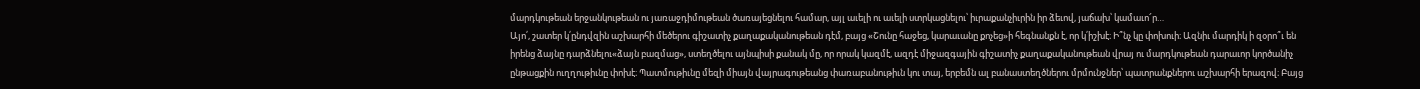մարդկութեան երջանկութեան ու յառաջդիմութեան ծառայեցնելու համար, այլ աւելի ու աւելի ստրկացնելու՝ իւրաքանչիւրին իր ձեւով, յաճախ՝ կամաւո՜ր…
Այո՛, շատեր կ՛ընդվզին աշխարհի մեծերու գիշատիչ քաղաքականութեան դէմ, բայց «Շունը հաջեց, կարաւանը քոչեց»ի հեգնանքն է, որ կ՛իշխէ։ Ի՞նչ կը փոխուի։ Ազնիւ մարդիկ ի զօրո՞ւ են իրենց ձայնը դարձնելու«ձայն բազմաց», ստեղծելու այնպիսի քանակ մը, որ որակ կազմէ, ազդէ միջազգային գիշատիչ քաղաքականութեան վրայ ու մարդկութեան դարաւոր կործանիչ ընթացքին ուղղութիւնը փոխէ։ Պատմութիւնը մեզի միայն վայրագութեանց փառաբանութիւն կու տայ, երբեմն ալ բանաստեղծներու մրմունջներ՝ պատրանքներու աշխարհի երազով։ Բայց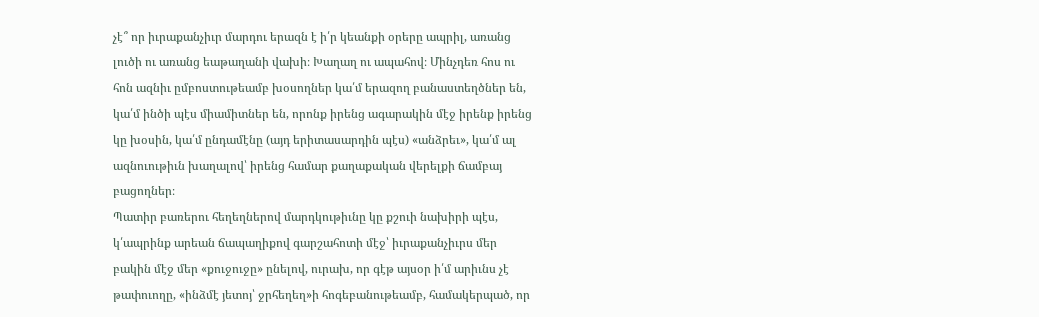չէ՞ որ իւրաքանչիւր մարդու երազն է ի՛ր կեանքի օրերը ապրիլ, առանց լուծի ու առանց եաթաղանի վախի։ Խաղաղ ու ապահով։ Մինչդեռ հոս ու հոն ազնիւ ըմբոստութեամբ խօսողներ կա՛մ երազող բանաստեղծներ են, կա՛մ ինծի պէս միամիտներ են, որոնք իրենց ագարակին մէջ իրենք իրենց կը խօսին, կա՛մ ընդամէնը (այդ երիտասարդին պէս) «անձրեւ», կա՛մ ալ ազնուութիւն խաղալով՝ իրենց համար քաղաքական վերելքի ճամբայ բացողներ։
Պատիր բառերու հեղեղներով մարդկութիւնը կը քշուի նախիրի պէս, կ՛ապրինք արեան ճապաղիքով գարշահոտի մէջ՝ իւրաքանչիւրս մեր բակին մէջ մեր «քուջուջը» ընելով, ուրախ, որ գէթ այսօր ի՛մ արիւնս չէ թափուողը, «ինձմէ յետոյ՝ ջրհեղեղ»ի հոգեբանութեամբ, համակերպած, որ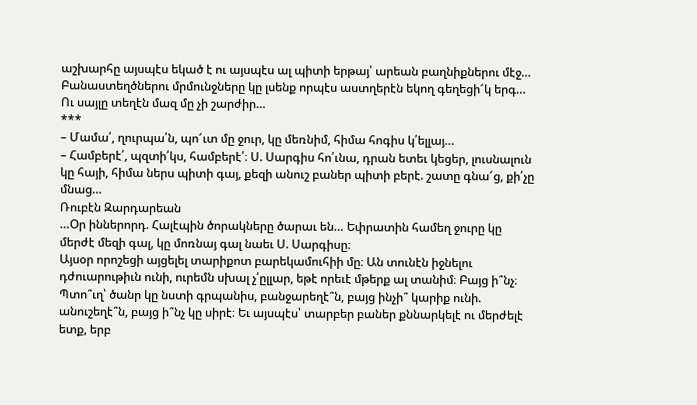աշխարհը այսպէս եկած է ու այսպէս ալ պիտի երթայ՝ արեան բաղնիքներու մէջ…
Բանաստեղծներու մրմունջները կը լսենք որպէս աստղերէն եկող գեղեցի՜կ երգ…
Ու սայլը տեղէն մազ մը չի շարժիր…
***
– Մամա՛, ղուրպա՛ն, պո՜ւտ մը ջուր, կը մեռնիմ, հիմա հոգիս կ՛ելլայ…
– Համբերէ՛, պզտի՛կս, համբերէ՛։ Ս. Սարգիս հո՛ւնա, դրան ետեւ կեցեր, լուսնալուն կը հայի, հիմա ներս պիտի գայ, քեզի անուշ բաներ պիտի բերէ. շատը գնա՜ց, քի՛չը մնաց…
Ռուբէն Զարդարեան
…Օր իններորդ. Հալէպին ծորակները ծարաւ են… Եփրատին համեղ ջուրը կը մերժէ մեզի գալ, կը մոռնայ գալ նաեւ Ս. Սարգիսը։
Այսօր որոշեցի այցելել տարիքոտ բարեկամուհիի մը։ Ան տունէն իջնելու դժուարութիւն ունի, ուրեմն սխալ չ՛ըլլար, եթէ որեւէ մթերք ալ տանիմ։ Բայց ի՞նչ։ Պտո՞ւղ՝ ծանր կը նստի գրպանիս, բանջարեղէ՞ն, բայց ինչի՞ կարիք ունի. անուշեղէ՞ն, բայց ի՞նչ կը սիրէ։ Եւ այսպէս՝ տարբեր բաներ քննարկելէ ու մերժելէ ետք, երբ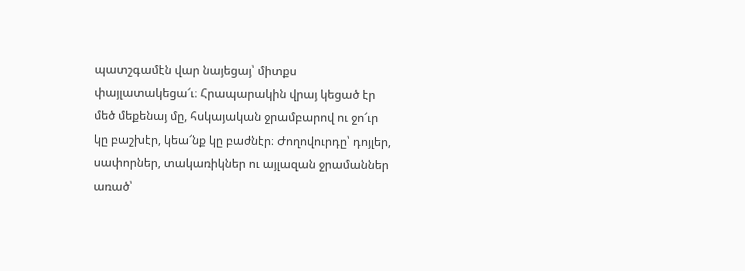պատշգամէն վար նայեցայ՝ միտքս փայլատակեցա՜ւ։ Հրապարակին վրայ կեցած էր մեծ մեքենայ մը, հսկայական ջրամբարով ու ջո՜ւր կը բաշխէր, կեա՜նք կը բաժնէր։ Ժողովուրդը՝ դոյլեր, սափորներ, տակառիկներ ու այլազան ջրամաններ առած՝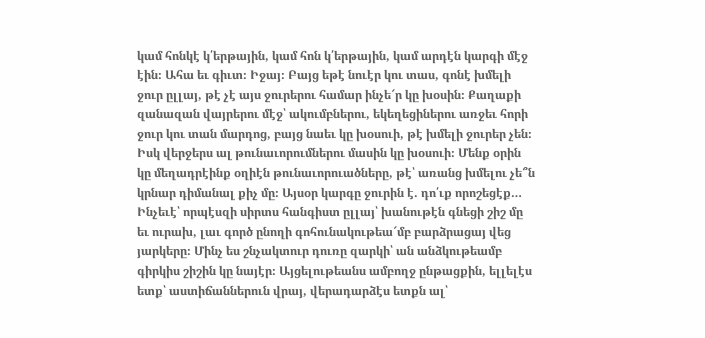կամ հոնկէ կ՛երթային, կամ հոն կ՛երթային, կամ արդէն կարգի մէջ էին։ Ահա եւ գիւտ։ Իջայ։ Բայց եթէ նուէր կու տաս, գոնէ խմելի ջուր ըլլայ, թէ չէ այս ջուրերու համար ինչե՜ր կը խօսին։ Քաղաքի զանազան վայրերու մէջ՝ ակումբներու, եկեղեցիներու առջեւ հորի ջուր կու տան մարդոց, բայց նաեւ կը խօսուի, թէ խմելի ջուրեր չեն։ Իսկ վերջերս ալ թունաւորումներու մասին կը խօսուի։ Մենք օրին կը մեղադրէինք օղիէն թունաւորուածները, թէ՝ առանց խմելու չե՞ն կրնար դիմանալ քիչ մը։ Այսօր կարգը ջուրին է. դո՛ւք որոշեցէք…
Ինչեւէ՝ որպէսզի սիրտս հանգիստ ըլլայ՝ խանութէն գնեցի շիշ մը եւ ուրախ, լաւ գործ ընողի գոհունակութեա՜մբ բարձրացայ վեց յարկերը։ Մինչ ես շնչակտուր դուռը զարկի՝ ան անձկութեամբ գիրկիս շիշին կը նայէր։ Այցելութեանս ամբողջ ընթացքին, ելլելէս ետք՝ աստիճաններուն վրայ, վերադարձէս ետքն ալ՝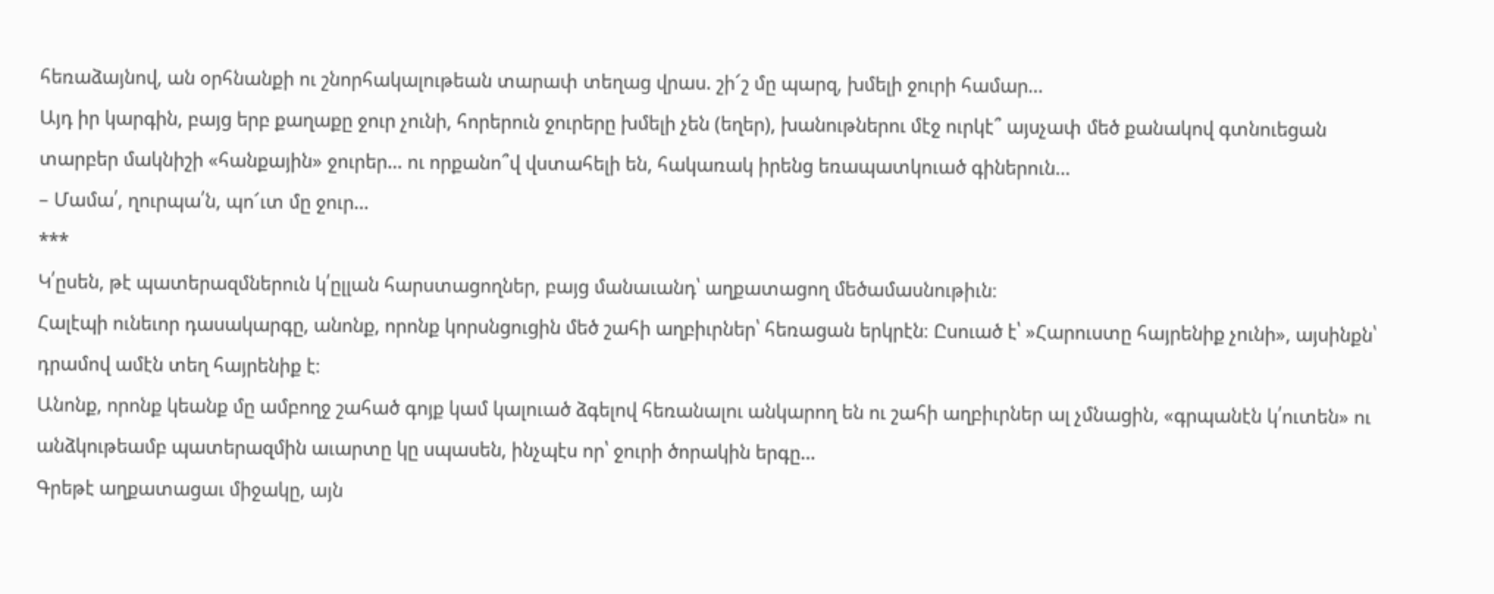հեռաձայնով, ան օրհնանքի ու շնորհակալութեան տարափ տեղաց վրաս. շի՜շ մը պարզ, խմելի ջուրի համար…
Այդ իր կարգին, բայց երբ քաղաքը ջուր չունի, հորերուն ջուրերը խմելի չեն (եղեր), խանութներու մէջ ուրկէ՞ այսչափ մեծ քանակով գտնուեցան տարբեր մակնիշի «հանքային» ջուրեր… ու որքանո՞վ վստահելի են, հակառակ իրենց եռապատկուած գիներուն…
– Մամա՛, ղուրպա՛ն, պո՜ւտ մը ջուր…
***
Կ՛ըսեն, թէ պատերազմներուն կ՛ըլլան հարստացողներ, բայց մանաւանդ՝ աղքատացող մեծամասնութիւն։
Հալէպի ունեւոր դասակարգը, անոնք, որոնք կորսնցուցին մեծ շահի աղբիւրներ՝ հեռացան երկրէն։ Ըսուած է՝ »Հարուստը հայրենիք չունի», այսինքն՝ դրամով ամէն տեղ հայրենիք է։
Անոնք, որոնք կեանք մը ամբողջ շահած գոյք կամ կալուած ձգելով հեռանալու անկարող են ու շահի աղբիւրներ ալ չմնացին, «գրպանէն կ՛ուտեն» ու անձկութեամբ պատերազմին աւարտը կը սպասեն, ինչպէս որ՝ ջուրի ծորակին երգը…
Գրեթէ աղքատացաւ միջակը, այն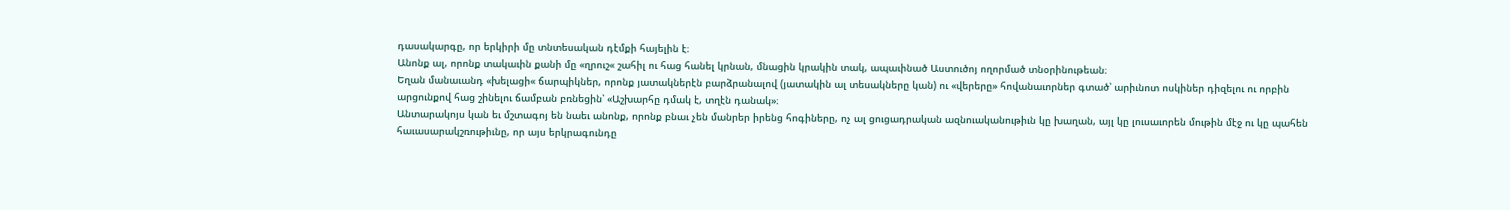դասակարգը, որ երկիրի մը տնտեսական դէմքի հայելին է։
Անոնք ալ, որոնք տակաւին քանի մը «ղրուշ« շահիլ ու հաց հանել կրնան, մնացին կրակին տակ, ապաւինած Աստուծոյ ողորմած տնօրինութեան։
Եղան մանաւանդ «խելացի« ճարպիկներ, որոնք յատակներէն բարձրանալով (յատակին ալ տեսակները կան) ու «վերերը» հովանաւորներ գտած՝ արիւնոտ ոսկիներ դիզելու ու որբին արցունքով հաց շինելու ճամբան բռնեցին՝ «Աշխարհը դմակ է, տղէն դանակ»։
Անտարակոյս կան եւ մշտագոյ են նաեւ անոնք, որոնք բնաւ չեն մանրեր իրենց հոգիները, ոչ ալ ցուցադրական ազնուականութիւն կը խաղան, այլ կը լուսաւորեն մութին մէջ ու կը պահեն հաւասարակշռութիւնը, որ այս երկրագունդը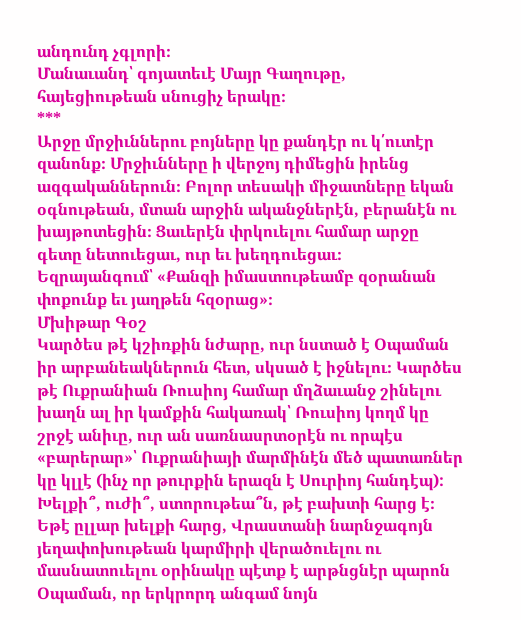անդունդ չգլորի։
Մանաւանդ՝ գոյատեւէ Մայր Գաղութը, հայեցիութեան սնուցիչ երակը։
***
Արջը մրջիւններու բոյները կը քանդէր ու կ՛ուտէր զանոնք։ Մրջիւնները ի վերջոյ դիմեցին իրենց ազգականներուն։ Բոլոր տեսակի միջատները եկան օգնութեան, մտան արջին ականջներէն, բերանէն ու խայթոտեցին։ Ցաւերէն փրկուելու համար արջը գետը նետուեցաւ, ուր եւ խեղդուեցաւ։
Եզրայանգում՝ «Քանզի իմաստութեամբ զօրանան փոքունք եւ յաղթեն հզօրաց»։
Մխիթար Գօշ
Կարծես թէ կշիռքին նժարը, ուր նստած է Օպաման իր արբանեակներուն հետ, սկսած է իջնելու։ Կարծես թէ Ուքրանիան Ռուսիոյ համար մղձաւանջ շինելու խաղն ալ իր կամքին հակառակ՝ Ռուսիոյ կողմ կը շրջէ անիւը, ուր ան սառնասրտօրէն ու որպէս «բարերար»՝ Ուքրանիայի մարմինէն մեծ պատառներ կը կլլէ (ինչ որ թուրքին երազն է Սուրիոյ հանդէպ): Խելքի՞, ուժի՞, ստորութեա՞ն, թէ բախտի հարց է։
Եթէ ըլլար խելքի հարց, Վրաստանի նարնջագոյն յեղափոխութեան կարմիրի վերածուելու ու մասնատուելու օրինակը պէտք է արթնցնէր պարոն Օպաման, որ երկրորդ անգամ նոյն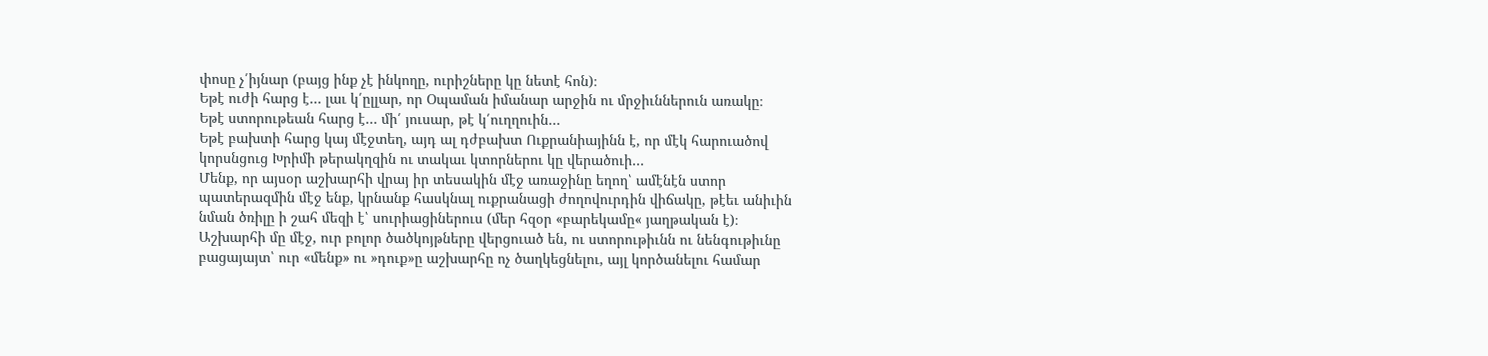փոսը չ՛իյնար (բայց ինք չէ ինկողը, ուրիշները կը նետէ հոն)։
Եթէ ուժի հարց է… լաւ կ՛ըլլար, որ Օպաման իմանար արջին ու մրջիւններուն առակը։
Եթէ ստորութեան հարց է… մի՛ յուսար, թէ կ՛ուղղուին…
Եթէ բախտի հարց կայ մէջտեղ, այդ ալ դժբախտ Ուքրանիայինն է, որ մէկ հարուածով կորսնցուց Խրիմի թերակղզին ու տակաւ կտորներու կը վերածուի…
Մենք, որ այսօր աշխարհի վրայ իր տեսակին մէջ առաջինը եղող՝ ամէնէն ստոր պատերազմին մէջ ենք, կրնանք հասկնալ ուքրանացի ժողովուրդին վիճակը, թէեւ անիւին նման ծռիլը ի շահ մեզի է՝ սուրիացիներուս (մեր հզօր «բարեկամը« յաղթական է)։ Աշխարհի մը մէջ, ուր բոլոր ծածկոյթները վերցուած են, ու ստորութիւնն ու նենգութիւնը բացայայտ՝ ուր «մենք» ու »դուք»ը աշխարհը ոչ ծաղկեցնելու, այլ կործանելու համար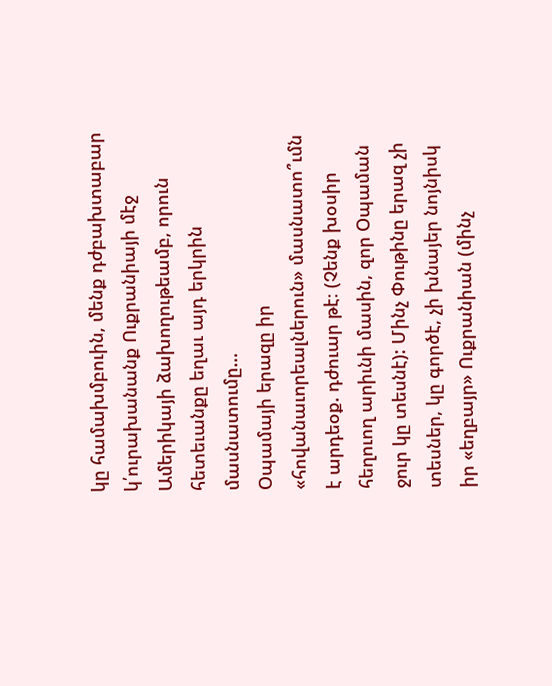կը համախմբուին, մենք դժբախտաբար կ՛ուրախանանք Ուքրանիայի մէջ Ամերիկայի ձախողութեամբ, որուն հետեւանքը եղաւ այդ երկրին մասնատումը…
Օպամայի երազը իր «հովանաւորեալներուն» մասնատո՞ւմն է արդեօք. դժուար թէ։ (Չենք խօսիր հեղուող արիւնի մասին, զոր Օպաման ջուր կը տեսնէ): Մինչ Փութինը երազ չի տեսներ, կը գործէ, չի խնայեր նոյնիսկ իր «եղբայր» Ուքրանիան (մինչ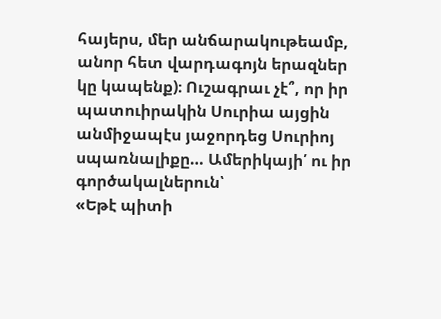հայերս, մեր անճարակութեամբ, անոր հետ վարդագոյն երազներ կը կապենք)։ Ուշագրաւ չէ՞, որ իր պատուիրակին Սուրիա այցին անմիջապէս յաջորդեց Սուրիոյ սպառնալիքը… Ամերիկայի՛ ու իր գործակալներուն՝
«Եթէ պիտի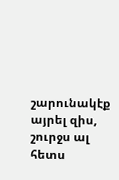շարունակէք այրել զիս, շուրջս ալ հետս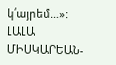կ՛այրեմ…»:
ԼԱԼԱ ՄԻՍԿԱՐԵԱՆ-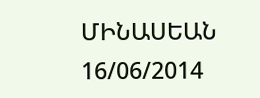ՄԻՆԱՍԵԱՆ
16/06/2014